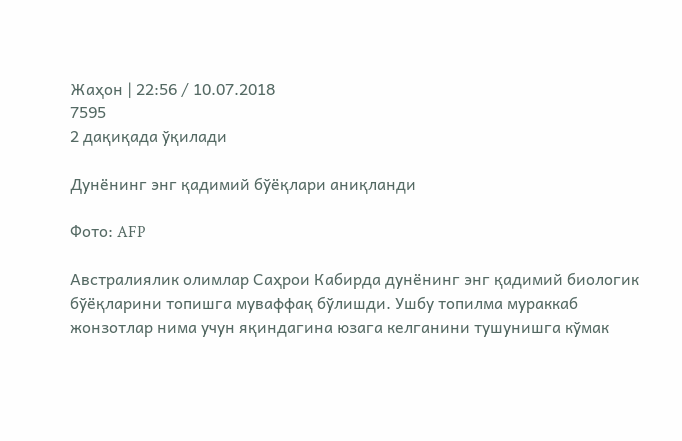Жаҳон | 22:56 / 10.07.2018
7595
2 дақиқада ўқилади

Дунёнинг энг қадимий бўёқлари аниқланди

Фото: AFP

Австралиялик олимлар Саҳрои Кабирда дунёнинг энг қадимий биологик бўёқларини топишга муваффақ бўлишди. Ушбу топилма мураккаб жонзотлар нима учун яқиндагина юзага келганини тушунишга кўмак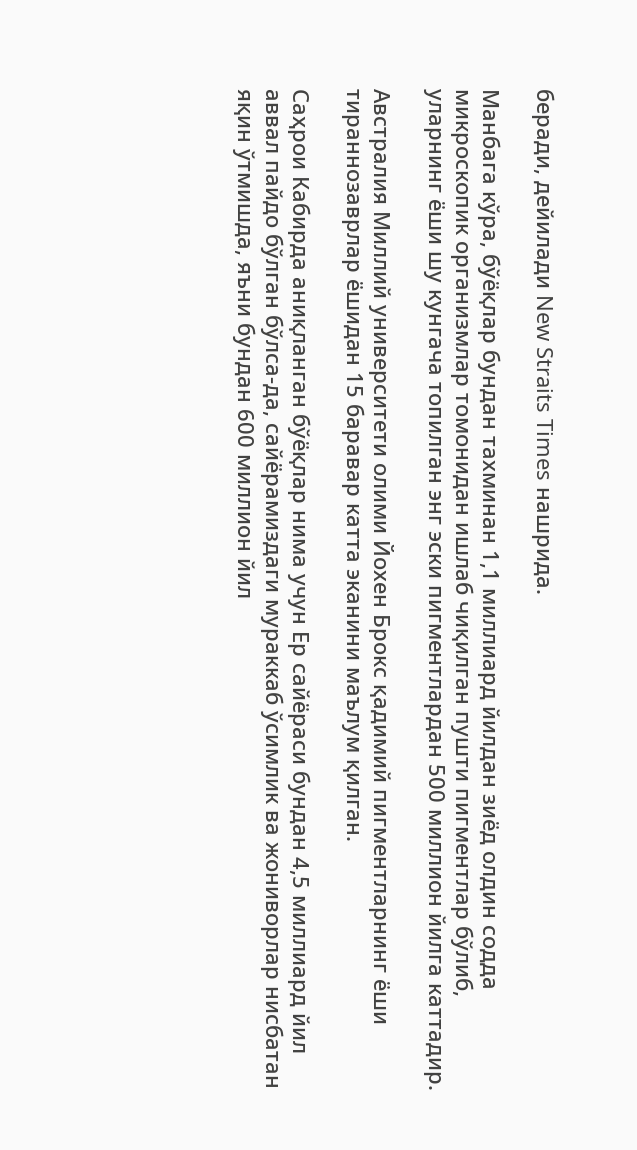беради, дейилади New Straits Times нашрида.

Манбага кўра, бўёқлар бундан тахминан 1,1 миллиард йилдан зиёд олдин содда микроскопик организмлар томонидан ишлаб чиқилган пушти пигментлар бўлиб, уларнинг ёши шу кунгача топилган энг эски пигментлардан 500 миллион йилга каттадир.

Австралия Миллий университети олими Йохен Брокс қадимий пигментларнинг ёши тираннозаврлар ёшидан 15 баравар катта эканини маълум қилган.

Саҳрои Кабирда аниқланган бўёқлар нима учун Ер сайёраси бундан 4,5 миллиард йил аввал пайдо бўлган бўлса-да, сайёрамиздаги мураккаб ўсимлик ва жониворлар нисбатан яқин ўтмишда, яъни бундан 600 миллион йил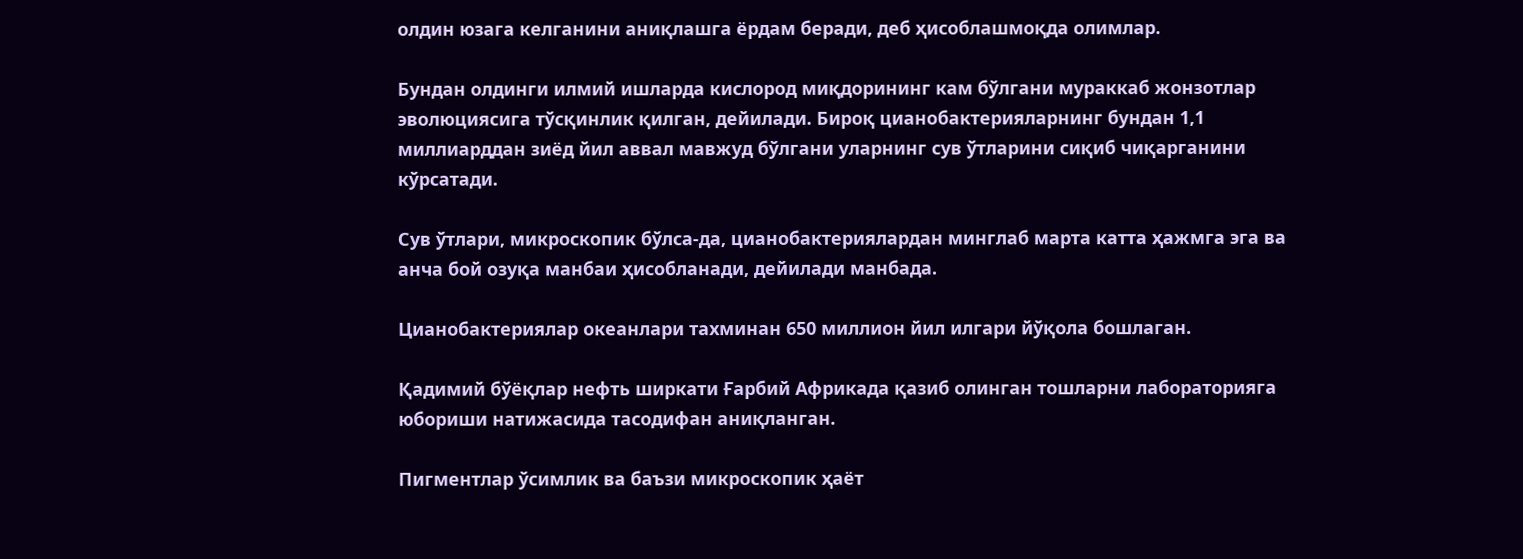олдин юзага келганини аниқлашга ёрдам беради, деб ҳисоблашмоқда олимлар.

Бундан олдинги илмий ишларда кислород миқдорининг кам бўлгани мураккаб жонзотлар эволюциясига тўсқинлик қилган, дейилади. Бироқ цианобактерияларнинг бундан 1,1 миллиарддан зиёд йил аввал мавжуд бўлгани уларнинг сув ўтларини сиқиб чиқарганини кўрсатади.

Сув ўтлари, микроскопик бўлса-да, цианобактериялардан минглаб марта катта ҳажмга эга ва анча бой озуқа манбаи ҳисобланади, дейилади манбада.

Цианобактериялар океанлари тахминан 650 миллион йил илгари йўқола бошлаган.

Қадимий бўёқлар нефть ширкати Ғарбий Африкада қазиб олинган тошларни лабораторияга юбориши натижасида тасодифан аниқланган.

Пигментлар ўсимлик ва баъзи микроскопик ҳаёт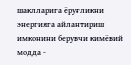шаклларига ёруғликни энергияга айлантириш имконини берувчи кимёвий модда -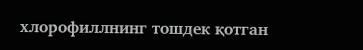хлорофиллнинг тошдек қотган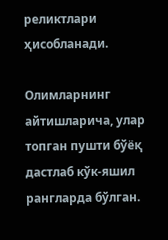реликтлари ҳисобланади.

Олимларнинг айтишларича, улар топган пушти бўёқ дастлаб кўк-яшил рангларда бўлган.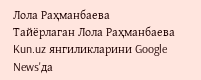Лола Раҳманбаева
Тайёрлаган Лола Раҳманбаева
Kun.uz янгиликларини Google News'да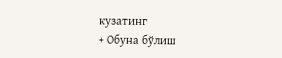кузатинг
+ Обуна бўлиш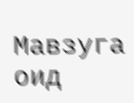Мавзуга оид